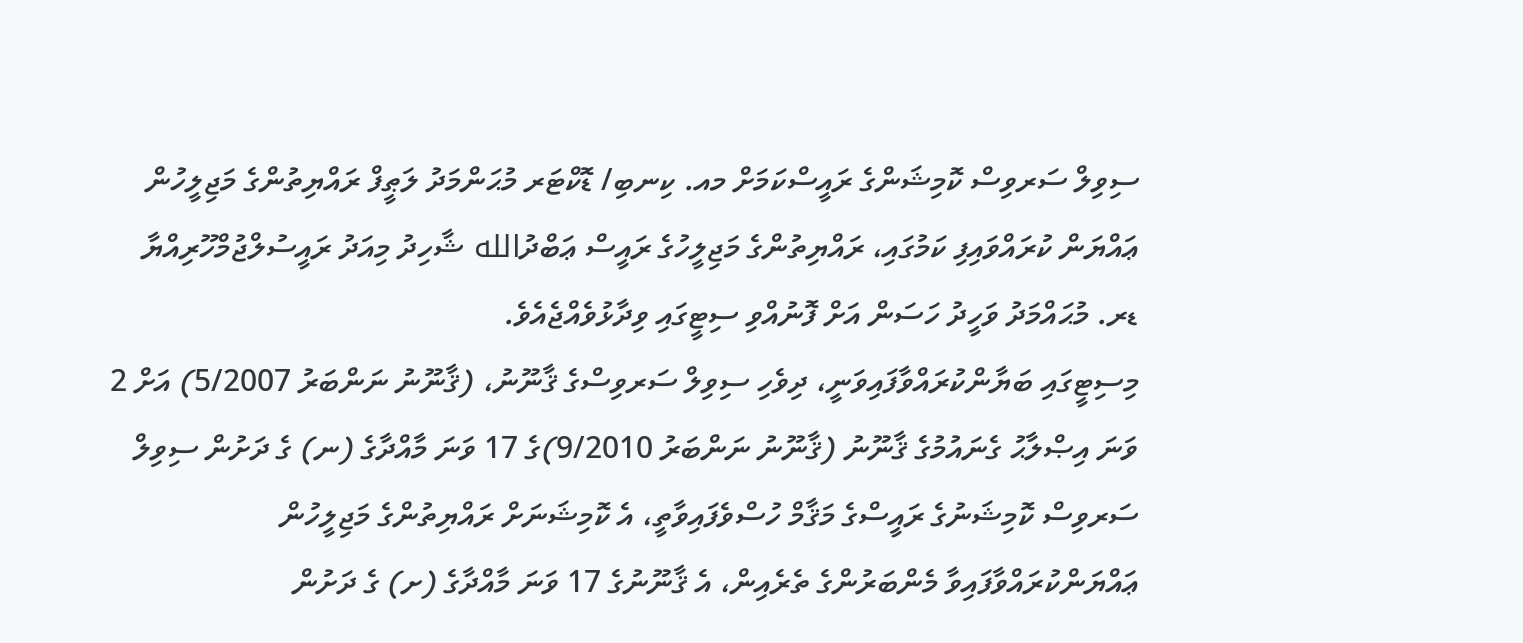ސިވިލް ސަރވިސް ކޮމިޝަންގެ ރައީސްކަމަށް މއ. ކިނބި/ ޑޮކްޓަރ މުޙަންމަދު ލަޠީފް ރައްޔިތުންގެ މަޖިލީހުން ޢައްޔަން ކުރައްވައިފި ކަމުގައި، ރައްޔިތުންގެ މަޖިލީހުގެ ރައީސް ޢަބްދުالله ޝާހިދު މިއަދު ރައީސުލްޖުމްހޫރިއްޔާ ޑރ. މުޙައްމަދު ވަހީދު ހަސަން އަށް ފޮނުއްވި ސިޓީގައި ވިދާޅުވެއްޖެއެވެ.
މިސިޓީގައި ބަޔާންކުރައްވާފައިވަނީ، ދިވެހި ސިވިލް ސަރވިސްގެ ޤާނޫނު، (ޤާނޫނު ނަންބަރު 5/2007) އަށް 2 ވަނަ އިޞްލާޙު ގެނައުމުގެ ޤާނޫނު (ޤާނޫނު ނަންބަރު 9/2010)ގެ 17 ވަނަ މާއްދާގެ (ނ) ގެ ދަށުން ސިވިލް ސަރވިސް ކޮމިޝަނުގެ ރައީސްގެ މަޤާމް ހުސްވެފައިވާތީ، އެ ކޮމިޝަނަށް ރައްޔިތުންގެ މަޖިލީހުން ޢައްޔަންކުރައްވާފައިވާ މެންބަރުންގެ ތެރެއިން، އެ ޤާނޫނުގެ 17 ވަނަ މާއްދާގެ (ށ) ގެ ދަށުން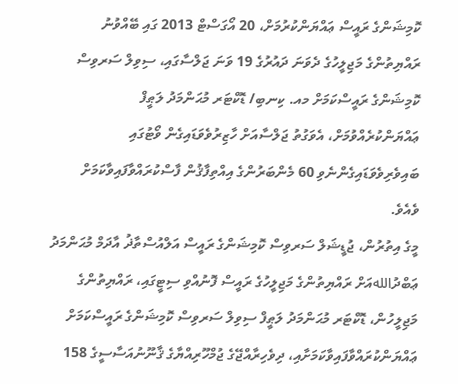ކޮމިޝަންގެ ރައީސް ޢައްޔަންކުރުމަށް، 20 އޯގަސްޓް 2013 ގައި ބޭއްވުނު ރައްޔިތުންގެ މަޖިލީހުގެ ދެވަނަ ދައުރުގެ 19 ވަނަ ޖަލްސާގައި، ސިވިލް ސަރވިސް ކޮމިޝަންގެ ރައީސްކަމަށް މއ. ކިނބި/ ޑޮކްޓަރ މުޙަންމަދު ލަޠީފް ޢައްޔަންކުރެއްވުމަށް، އެވަގުތު ޖަލްސާއަށް ހާޒިރުވެވަޑައިގެން ވޯޓުގައި ބައިވެރިވެވަޑައިގެންނެވި 60 މެންބަރުންގެ އިއްތިފާޤުން ފާސްކުރައްވާފައިވާކަމަށް ވެއެވެ.
މީގެ އިތުރުން، ޖުޑީޝަލް ސަރވިސް ކޮމިޝަންގެ ރައީސް އަލްއުސްތާޛު އާދަމް މުޙަންމަދު ޢަބްދުاللهއަށް ރައްޔިތުންގެ މަޖިލީހުގެ ރައީސް ފޮނުއްވި ސިޓީގައި، ރައްޔިތުންގެ މަޖިލީހުން، ޑޮކްޓަރ މުޙަންމަދު ލަޠީފް ސިވިލް ސަރވިސް ކޮމިޝަންގެ ރައީސްކަމަށް ޢައްޔަންކުރައްވާފައިވާކަމަށާއި، ދިވެހިރާއްޖޭގެ ޖުމްހޫރިއްޔާގެ ޤާނޫނުއަސާސީގެ 158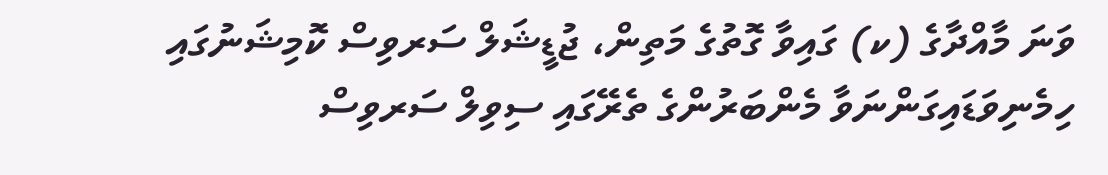ވަނަ މާއްދާގެ (ކ) ގައިވާ ގޮތުގެ މަތިން، ޖުޑީޝަލް ސަރވިސް ކޮމިޝަނުގައި ހިމެނިވަޑައިގަންނަވާ މެންބަރުންގެ ތެރޭގައި ސިވިލް ސަރވިސް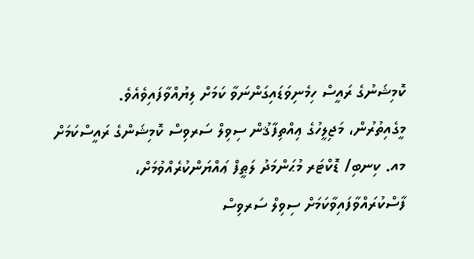ކޮމިޝަނުގެ ރައީސް ހިމެނިވަޑައިގަންނަވާ ކަމަށް ލިޔުއްވާފައިވެއެވެ.
މީގެއިތުރުން، މަޖިލީހުގެ ޢިއްތިފާޤުން ސިވިލް ސަރވިސް ކޮމިޝަންގެ ރައީސްކަމަށް މއ. ކިނބި/ ޑޮކްޓަރ މުޙަންމަދު ލަޠީފް ޢައްޔަންކުރެއްވުމަށް، ފާސްކުރައްވާފައިވާކަމަށް ސިވިލް ސަރވިސް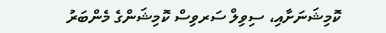ކޮމިޝަނަށާއި، ސިވިލް ސަރވިސް ކޮމިޝަންގެ މެންބަރު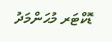ޑޮކްޓަރ މުޙަންމަދު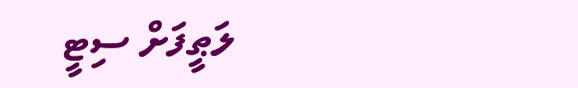ލަޠީފަށް ސިޓީ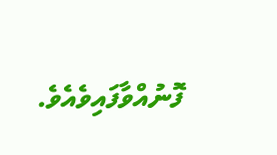ފޮނުއްވާފައިވެއެވެ.